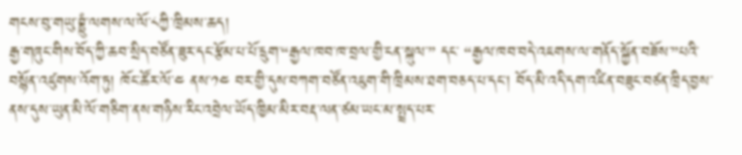གངས་བུ་གཡུ་བྷྲུཾ་ལགས་ལ་ལོ་༨ཀྱི་ཁྲིམས་ཆད།
རྒྱ་གཞུང་གིས་བོད་ཀྱི་ཆབ་སྲིད་བཙོན་ཟུར་དང་རྩོམ་པ་པོ་དྲུག་“རྒྱལ་ཁབ་ཁ་བྲལ་གྱི་ངན་སྐུལ་” དང་ “རྒྱལ་ཁབ་བདེ་འཇགས་ལ་གནོད་སྐྱོན་བཟོས་”པའི་བསྙོན་འཛུགས་འོག་ཏུ། ཁོང་ཚོར་ལོ་༤ ནས་༡༤ བར་གྱི་དུས་བཀག་བཙོན་འཇུག་གི་ཁྲིམས་ཐག་བཅད་པ་དང་། བོད་མི་འདི་དག་འཛིན་བཟུང་བཙན་ཁྲིད་བྱས་ནས་དུས་ཡུན་མི་ལོ་གཅིག་ནས་གཉིས་རིང་འབྲེལ་ཡོད་ཁྱིམ་མིར་བརྡ་ལན་ཙམ་ཡང་མ་སྤྲད་པར་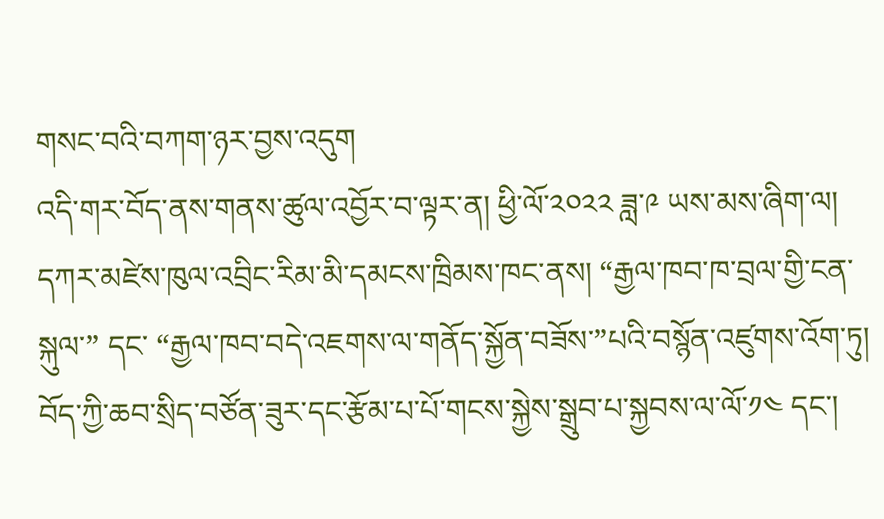གསང་བའི་བཀག་ཉར་བྱས་འདུག
འདི་གར་བོད་ནས་གནས་ཚུལ་འབྱོར་བ་ལྟར་ན། ཕྱི་ལོ་༢༠༢༢ ཟླ་༩ ཡས་མས་ཞིག་ལ། དཀར་མཛེས་ཁུལ་འབྲིང་རིམ་མི་དམངས་ཁྲིམས་ཁང་ནས། “རྒྱལ་ཁབ་ཁ་བྲལ་གྱི་ངན་སྐུལ་” དང་ “རྒྱལ་ཁབ་བདེ་འཇགས་ལ་གནོད་སྐྱོན་བཟོས་”པའི་བསྙོན་འཛུགས་འོག་ཏུ། བོད་ཀྱི་ཆབ་སྲིད་བཙོན་ཟུར་དང་རྩོམ་པ་པོ་གངས་སྐྱེས་སྒྲུབ་པ་སྐྱབས་ལ་ལོ་༡༤ དང་།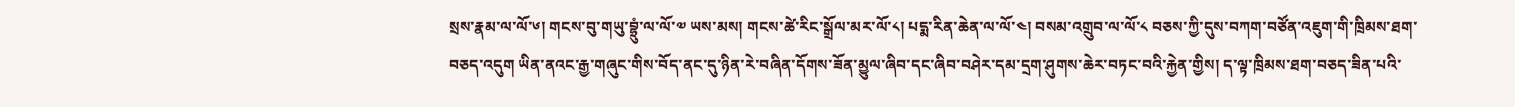སྲས་རྣམ་ལ་ལོ་༦། གངས་བུ་གཡུ་བྷྲུཾ་ལ་ལོ་༧ ཡས་མས། གངས་ཚེ་རིང་སྒྲོལ་མར་ལོ་༨། པདྨ་རིན་ཆེན་ལ་ལོ་༤། བསམ་འགྲུབ་ལ་ལོ་༨ བཅས་ཀྱི་དུས་བཀག་བཙོན་འཇུག་གི་ཁྲིམས་ཐག་བཅད་འདུག ཡིན་ནའང་རྒྱ་གཞུང་གིས་བོད་ནང་དུ་ཉིན་རེ་བཞིན་དོགས་ཟོན་མྱུལ་ཞིབ་དང་ཞིབ་བཤེར་དམ་དྲག་ཤུགས་ཆེར་བཏང་བའི་རྐྱེན་གྱིས། ད་ལྟ་ཁྲིམས་ཐག་བཅད་ཟིན་པའི་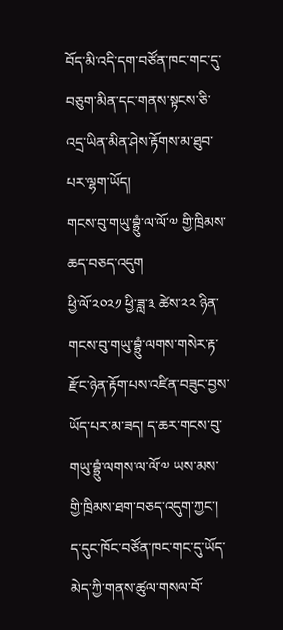བོད་མི་འདི་དག་བཙོན་ཁང་གང་དུ་བཅུག་མིན་དང་གནས་སྟངས་ཅི་འདྲ་ཡིན་མིན་ཤེས་རྟོགས་མ་ཐུབ་པར་ལྷག་ཡོད།
གངས་བུ་གཡུ་བྷྲུཾ་ལ་ལོ་༧ གྱི་ཁྲིམས་ཆད་བཅད་འདུག
ཕྱི་ལོ་༢༠༢༡ ཕྱི་ཟླ་༣ ཚེས་༢༢ ཉིན་གངས་བུ་གཡུ་བྷྲུཾ་ལགས་གསེར་རྟ་རྫོང་ཉེན་རྟོག་པས་འཛིན་བཟུང་བྱས་ཡོད་པར་མ་ཟད། ད་ཆར་གངས་བུ་གཡུ་བྷྲུཾ་ལགས་ལ་ལོ་༧ ཡས་མས་གྱི་ཁྲིམས་ཐག་བཅད་འདུག་ཀྱང་། ད་དུང་ཁོང་བཙོན་ཁང་གང་དུ་ཡོད་མེད་ཀྱི་གནས་ཚུལ་གསལ་བོ་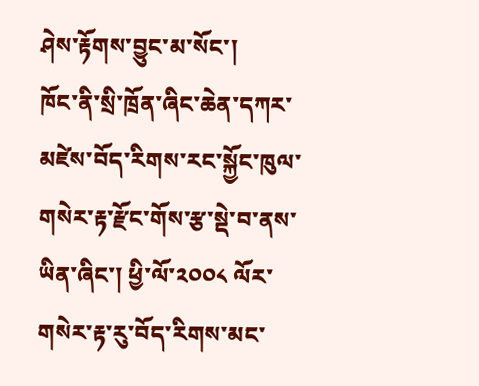ཤེས་རྟོགས་བྱུང་མ་སོང་།
ཁོང་ནི་སྲི་ཁྲོན་ཞིང་ཆེན་དཀར་མཛེས་བོད་རིགས་རང་སྐྱོང་ཁུལ་གསེར་རྟ་རྫོང་གོས་རྩ་སྡེ་བ་ནས་ཡིན་ཞིང་། ཕྱི་ལོ་༢༠༠༨ ལོར་གསེར་རྟ་རུ་བོད་རིགས་མང་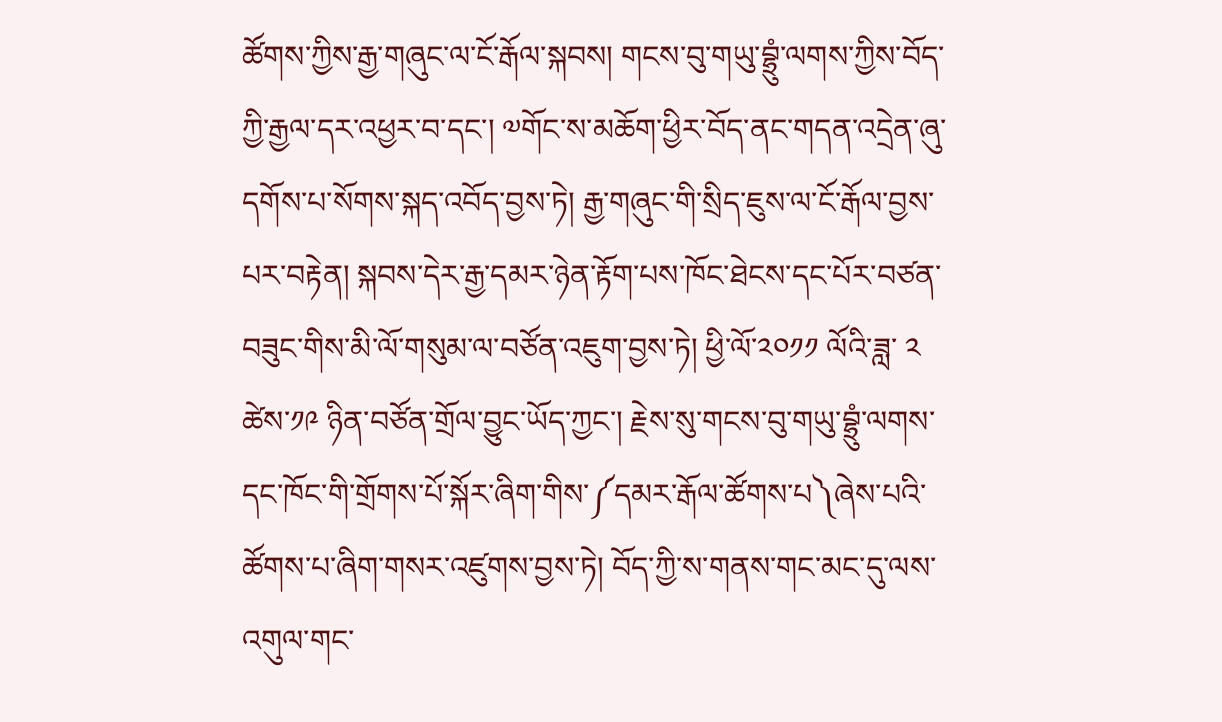ཚོགས་ཀྱིས་རྒྱ་གཞུང་ལ་ངོ་རྒོལ་སྐབས། གངས་བུ་གཡུ་བྷྲུཾ་ལགས་ཀྱིས་བོད་ཀྱི་རྒྱལ་དར་འཕྱར་བ་དང་། ༧གོང་ས་མཆོག་ཕྱིར་བོད་ནང་གདན་འདྲེན་ཞུ་དགོས་པ་སོགས་སྐད་འབོད་བྱས་ཏེ། རྒྱ་གཞུང་གི་སྲིད་ཇུས་ལ་ངོ་རྒོལ་བྱས་པར་བརྟེན། སྐབས་དེར་རྒྱ་དམར་ཉེན་རྟོག་པས་ཁོང་ཐེངས་དང་པོར་བཙན་བཟུང་གིས་མི་ལོ་གསུམ་ལ་བཙོན་འཇུག་བྱས་ཏེ། ཕྱི་ལོ་༢༠༡༡ ལོའི་ཟླ་ ༢ ཚེས་༡༩ ཉིན་བཙོན་གྲོལ་བྱུང་ཡོད་ཀྱང་། རྗེས་སུ་གངས་བུ་གཡུ་བྷྲུཾ་ལགས་དང་ཁོང་གི་གྲོགས་པོ་སྐོར་ཞིག་གིས་༼དམར་རྒོལ་ཚོགས་པ༽ཞེས་པའི་ཚོགས་པ་ཞིག་གསར་འཛུགས་བྱས་ཏེ། བོད་ཀྱི་ས་གནས་གང་མང་དུ་ལས་འགུལ་གང་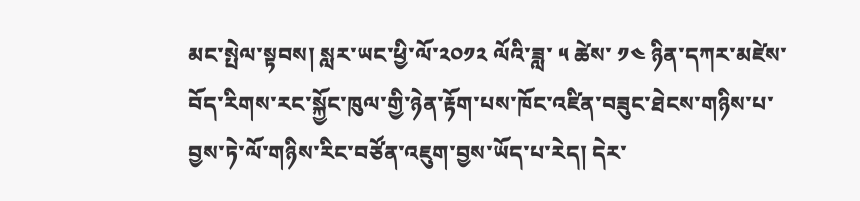མང་སྤེལ་སྟབས། སླར་ཡང་ཕྱི་ལོ་༢༠༡༢ ལོའི་ཟླ་ ༥ ཚེས་ ༡༤ ཉིན་དཀར་མཛེས་བོད་རིགས་རང་སྐྱོང་ཁུལ་གྱི་ཉེན་རྟོག་པས་ཁོང་འཛིན་བཟུང་ཐེངས་གཉིས་པ་བྱས་ཏེ་ལོ་གཉིས་རིང་བཙོན་འཇུག་བྱས་ཡོད་པ་རེད། དེར་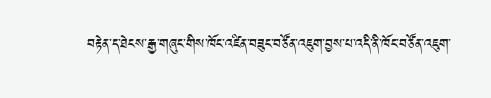བརྟེན་ད་ཐེངས་རྒྱ་གཞུང་གིས་ཁོང་འཛིན་བཟུང་བཙོན་འཇུག་བྱས་པ་འདི་ནི་ཁོང་བཙོན་འཇུག་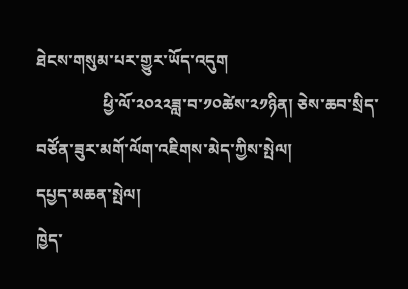ཐེངས་གསུམ་པར་གྱུར་ཡོད་འདུག
                ཕྱི་ལོ་༢༠༢༢ཟླ་བ་༡༠ཚེས་༢༡ཉིན། ཅེས་ཆབ་སྲིད་བཙོན་ཟུར་མགོ་ལོག་འཇིགས་མེད་ཀྱིས་སྤེལ།
དཔྱད་མཆན་སྤེལ།
ཁྱེད་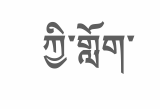ཀྱི་གློག་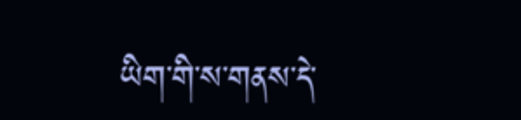ཡིག་གི་ས་གནས་དེ་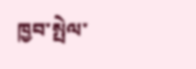ཁྱབ་སྤེལ་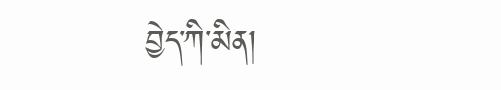བྱེད་ཀི་མིན།